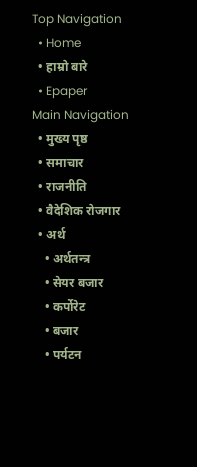Top Navigation
  • Home
  • हाम्रो बारे
  • Epaper
Main Navigation
  • मुख्य पृष्ठ
  • समाचार
  • राजनीति
  • वैदेशिक रोजगार
  • अर्थ
    • अर्थतन्त्र
    • सेयर बजार
    • कर्पोरेट
    • बजार
    • पर्यटन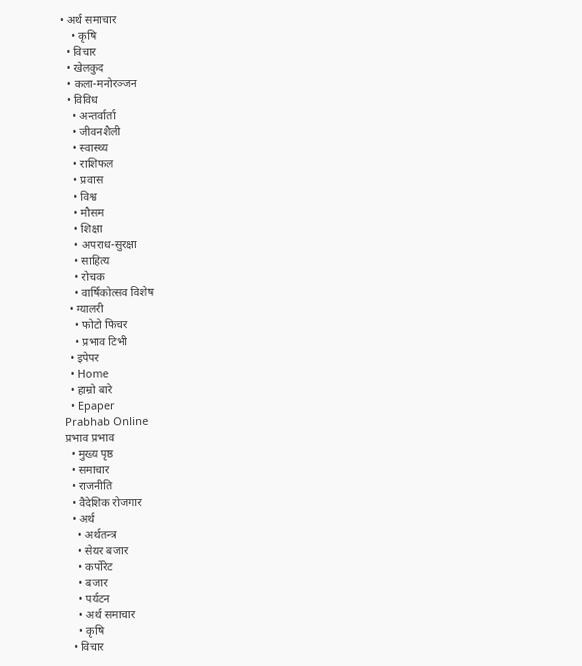• अर्थ समाचार
    • कृषि
  • विचार
  • खेलकुद
  • कला-मनोरञ्‍जन
  • विविध
    • अन्तर्वार्ता
    • जीवनशैली
    • स्वास्थ्य
    • राशिफल
    • प्रवास
    • विश्व
    • मौसम
    • शिक्षा
    • अपराध-सुरक्षा
    • साहित्य
    • रोचक
    • वार्षिकोत्सव विशेष
  • ग्यालरी
    • फोटो फिचर
    • प्रभाव टिभी
  • इपेपर
  • Home
  • हाम्रो बारे
  • Epaper
Prabhab Online
प्रभाव प्रभाव
  • मुख्य पृष्ठ
  • समाचार
  • राजनीति
  • वैदेशिक रोजगार
  • अर्थ
    • अर्थतन्त्र
    • सेयर बजार
    • कर्पोरेट
    • बजार
    • पर्यटन
    • अर्थ समाचार
    • कृषि
  • विचार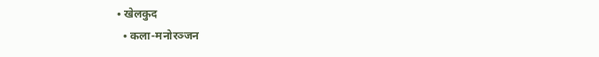• खेलकुद
  • कला-मनोरञ्‍जन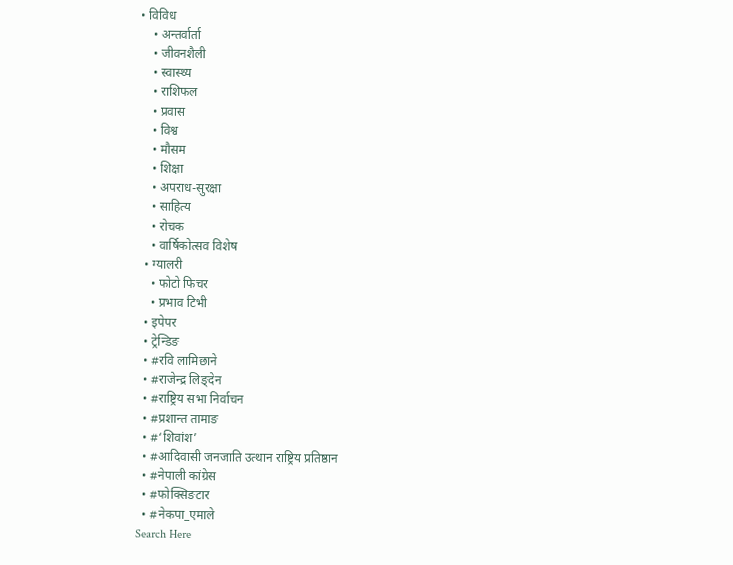• विविध
    • अन्तर्वार्ता
    • जीवनशैली
    • स्वास्थ्य
    • राशिफल
    • प्रवास
    • विश्व
    • मौसम
    • शिक्षा
    • अपराध-सुरक्षा
    • साहित्य
    • रोचक
    • वार्षिकोत्सव विशेष
  • ग्यालरी
    • फोटो फिचर
    • प्रभाव टिभी
  • इपेपर
  • ट्रेन्डिङ
  • #रवि लामिछाने
  • #राजेन्द्र लिङ्देन
  • #राष्ट्रिय सभा निर्वाचन
  • #प्रशान्त तामाङ
  • #‘शिवांश’
  • #आदिवासी जनजाति उत्थान राष्ट्रिय प्रतिष्ठान
  • #नेपाली कांग्रेस
  • #फोक्सिङटार
  • #नेकपा_एमाले
Search Here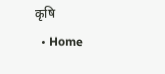कृषि
  • Home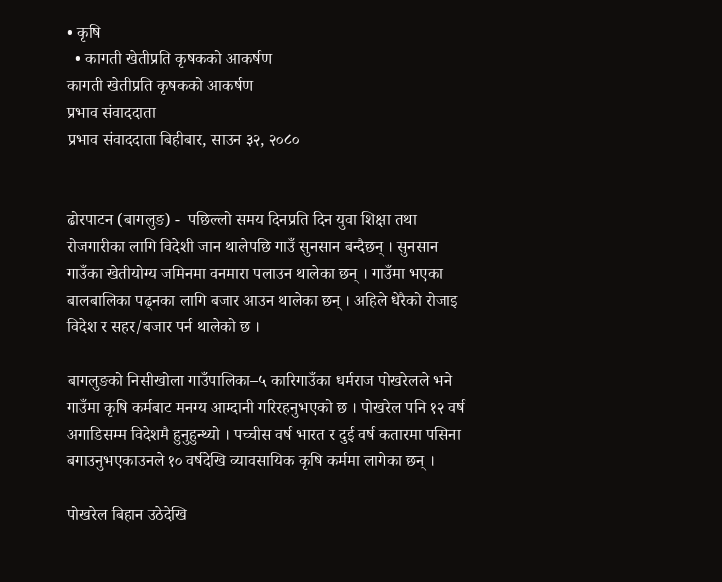• कृषि
  • कागती खेतीप्रति कृषकको आकर्षण
कागती खेतीप्रति कृषकको आकर्षण
प्रभाव संवाददाता
प्रभाव संवाददाता बिहीबार, साउन ३२, २०८०


ढोरपाटन (बागलुङ) -  पछिल्लो समय दिनप्रति दिन युवा शिक्षा तथा रोजगारीका लागि विदेशी जान थालेपछि गाउँ सुनसान बन्दैछन् । सुनसान गाउँका खेतीयोग्य जमिनमा वनमारा पलाउन थालेका छन् । गाउँमा भएका बालबालिका पढ्नका लागि बजार आउन थालेका छन् । अहिले धेरैको रोजाइ विदेश र सहर/बजार पर्न थालेको छ ।

बागलुङको निसीखोला गाउँपालिका–५ कारिगाउँका धर्मराज पोखरेलले भने गाउँमा कृषि कर्मबाट मनग्य आम्दानी गरिरहनुभएको छ । पोखरेल पनि १२ वर्ष अगाडिसम्म विदेशमै हुनुहुन्थ्यो । पच्चीस वर्ष भारत र दुई वर्ष कतारमा पसिना बगाउनुभएकाउनले १० वर्षदेखि व्यावसायिक कृषि कर्ममा लागेका छन् ।

पोखरेल बिहान उठेदेखि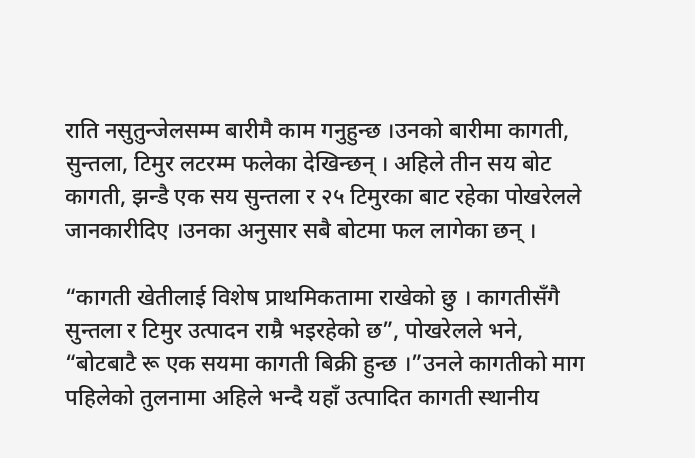राति नसुतुन्जेलसम्म बारीमै काम गनुहुन्छ ।उनको बारीमा कागती, सुन्तला, टिमुर लटरम्म फलेका देखिन्छन् । अहिले तीन सय बोट कागती, झन्डै एक सय सुन्तला र २५ टिमुरका बाट रहेका पोखरेलले जानकारीदिए ।उनका अनुसार सबै बोटमा फल लागेका छन् ।

“कागती खेतीलाई विशेष प्राथमिकतामा राखेको छु । कागतीसँगै सुन्तला र टिमुर उत्पादन राम्रै भइरहेको छ”, पोखरेलले भने, “बोटबाटै रू एक सयमा कागती बिक्री हुन्छ ।”उनले कागतीको माग पहिलेको तुलनामा अहिले भन्दै यहाँ उत्पादित कागती स्थानीय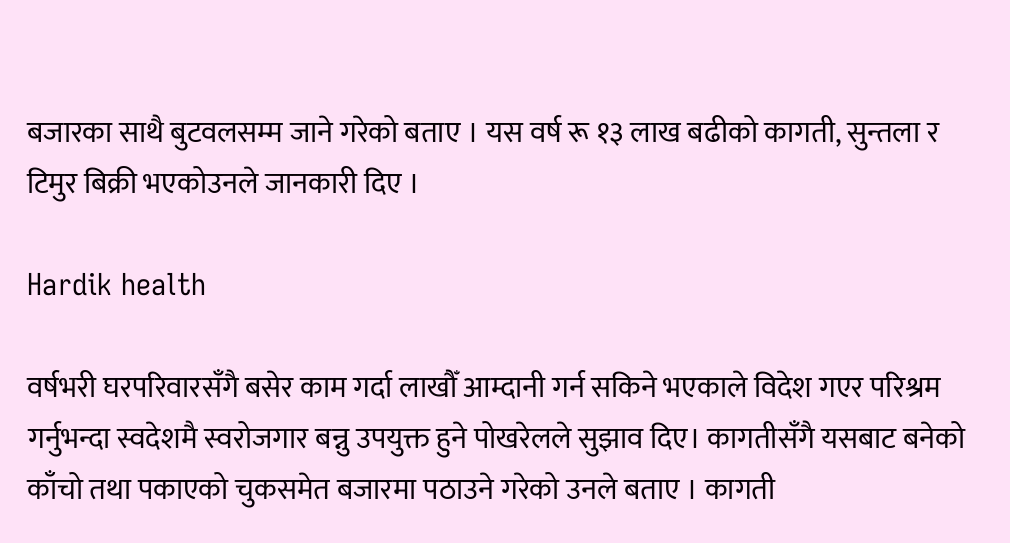बजारका साथै बुटवलसम्म जाने गरेको बताए । यस वर्ष रू १३ लाख बढीको कागती, सुन्तला र टिमुर बिक्री भएकोउनले जानकारी दिए ।

Hardik health

वर्षभरी घरपरिवारसँगै बसेर काम गर्दा लाखौँ आम्दानी गर्न सकिने भएकाले विदेश गएर परिश्रम गर्नुभन्दा स्वदेशमै स्वरोजगार बन्नु उपयुक्त हुने पोखरेलले सुझाव दिए। कागतीसँगै यसबाट बनेको काँचो तथा पकाएको चुकसमेत बजारमा पठाउने गरेको उनले बताए । कागती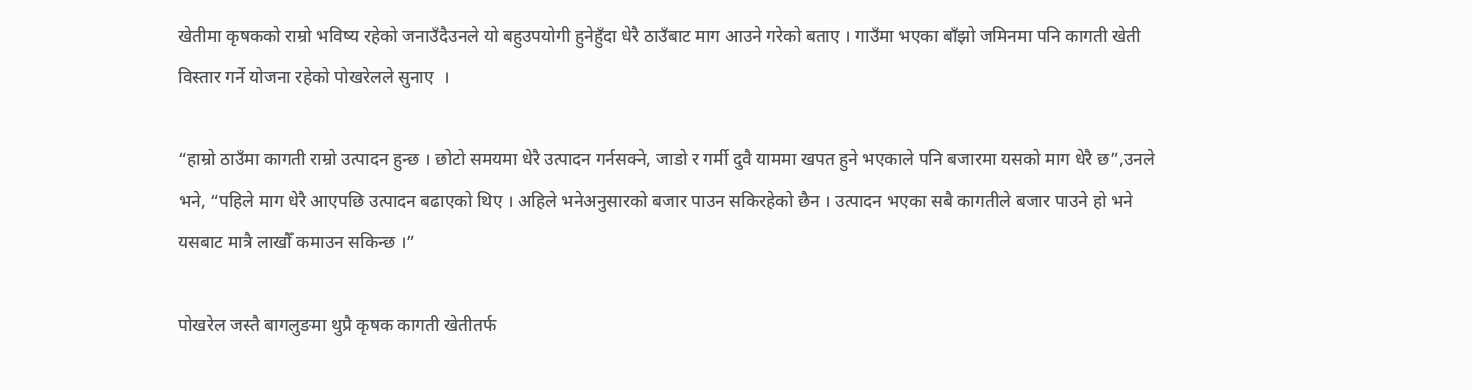खेतीमा कृषकको राम्रो भविष्य रहेको जनाउँदैउनले यो बहुउपयोगी हुनेहुँदा धेरै ठाउँबाट माग आउने गरेको बताए । गाउँमा भएका बाँझो जमिनमा पनि कागती खेती विस्तार गर्ने योजना रहेको पोखरेलले सुनाए  ।

“हाम्रो ठाउँमा कागती राम्रो उत्पादन हुन्छ । छोटो समयमा धेरै उत्पादन गर्नसक्ने, जाडो र गर्मी दुवै याममा खपत हुने भएकाले पनि बजारमा यसको माग धेरै छ”,उनले भने, “पहिले माग धेरै आएपछि उत्पादन बढाएको थिए । अहिले भनेअनुसारको बजार पाउन सकिरहेको छैन । उत्पादन भएका सबै कागतीले बजार पाउने हो भने यसबाट मात्रै लाखौँ कमाउन सकिन्छ ।”

पोखरेल जस्तै बागलुङमा थुप्रै कृषक कागती खेतीतर्फ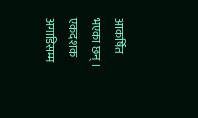आकर्षित भएका छन् । एकदशक अगाडिसम्म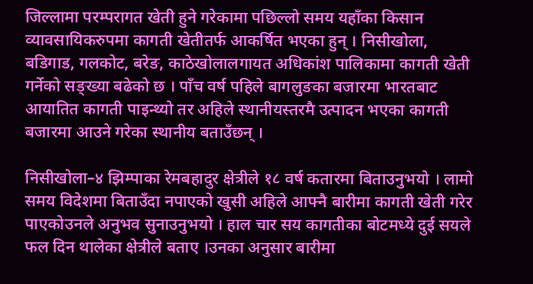जिल्लामा परम्परागत खेती हुने गरेकामा पछिल्लो समय यहाँका किसान व्यावसायिकरुपमा कागती खेतीतर्फ आकर्षित भएका हुन् । निसीखोला, बडिगाड, गलकोट, बरेङ, काठेखोलालगायत अधिकांश पालिकामा कागती खेती गर्नेको सङ्ख्या बढेको छ । पाँच वर्ष पहिले बागलुङका बजारमा भारतबाट आयातित कागती पाइन्थ्यो तर अहिले स्थानीयस्तरमै उत्पादन भएका कागती बजारमा आउने गरेका स्थानीय बताउँछन् ।

निसीखोला–४ झिम्पाका रेमबहादुर क्षेत्रीले १८ वर्ष कतारमा बिताउनुभयो । लामो समय विदेशमा बिताउँदा नपाएको खुसी अहिले आफ्नै बारीमा कागती खेती गरेर पाएकोउनले अनुभव सुनाउनुभयो । हाल चार सय कागतीका बोटमध्ये दुई सयले फल दिन थालेका क्षेत्रीले बताए ।उनका अनुसार बारीमा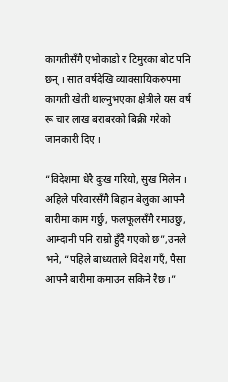कागतीसँगै एभोकाडो र टिमुरका बोट पनि छन् । सात वर्षदेखि व्यावसायिकरुपमा कागती खेती थाल्नुभएका क्षेत्रीले यस वर्ष रू चार लाख बराबरको बिक्री गरेको जानकारी दिए ।

“विदेशमा धेरै दुःख गरियो, सुख मिलेन । अहिले परिवारसँगै बिहान बेलुका आफ्नै बारीमा काम गर्छु, फलफूलसँगै रमाउछु, आम्दानी पनि राम्रो हुँदै गएको छ”,उनले भने, “पहिले बाध्यताले विदेश गएँ, पैसा आफ्नै बारीमा कमाउन सकिने रैछ ।”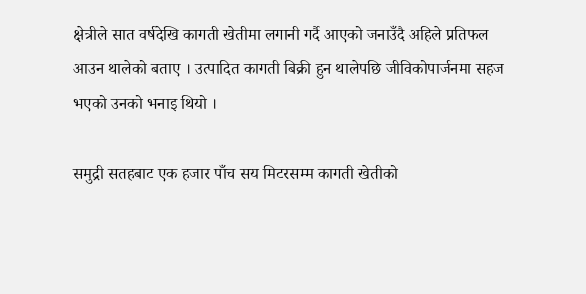क्षेत्रीले सात वर्षदेखि कागती खेतीमा लगानी गर्दै आएको जनाउँदै अहिले प्रतिफल आउन थालेको बताए । उत्पादित कागती बिक्री हुन थालेपछि जीविकोपार्जनमा सहज भएको उनको भनाइ थियो ।

समुद्री सतहबाट एक हजार पाँच सय मिटरसम्म कागती खेतीको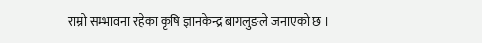राम्रो सम्भावना रहेका कृषि ज्ञानकेन्द्र बागलुङले जनाएको छ ।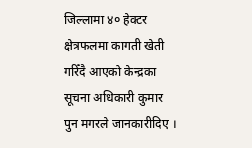जिल्लामा ४० हेक्टर क्षेत्रफलमा कागती खेती गरिँदै आएको केन्द्रका सूचना अधिकारी कुमार पुन मगरले जानकारीदिए ।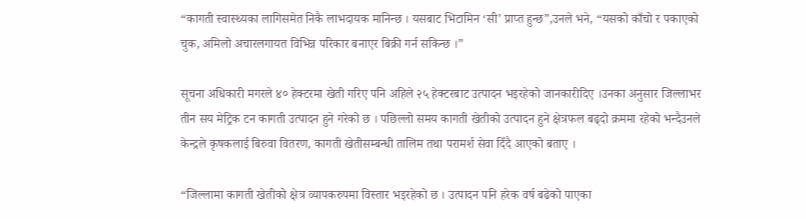“कागती स्वास्थ्यका लागिसमेत निकै लाभदायक मानिन्छ । यसबाट भिटामिन ‘सी’ प्राप्त हुन्छ”,उनले भने, “यसको काँचो र पकाएको चुक, अमिलो अचारलगायत विभिन्न परिकार बनाएर बिक्री गर्न सकिन्छ ।”

सूचना अधिकारी मगरले ४० हेक्टरमा खेती गरिए पनि अहिले २५ हेक्टरबाट उत्पादन भइरहेको जानकारीदिए ।उनका अनुसार जिल्लाभर तीन सय मेट्रिक टन कागती उत्पादन हुने गरेको छ । पछिल्लो समय कागती खेतीको उत्पादन हुने क्षेत्रफल बढ्दो क्रममा रहेको भन्दैउनले केन्द्रले कृषकलाई बिरुवा वितरण, कागती खेतीसम्बन्धी तालिम तथा परामर्श सेवा दिँदै आएको बताए ।

“जिल्लामा कागती खेतीको क्षेत्र व्यापकरुपमा विस्तार भइरहेको छ । उत्पादन पनि हरेक वर्ष बढेको पाएका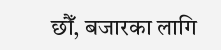छौँ, बजारका लागि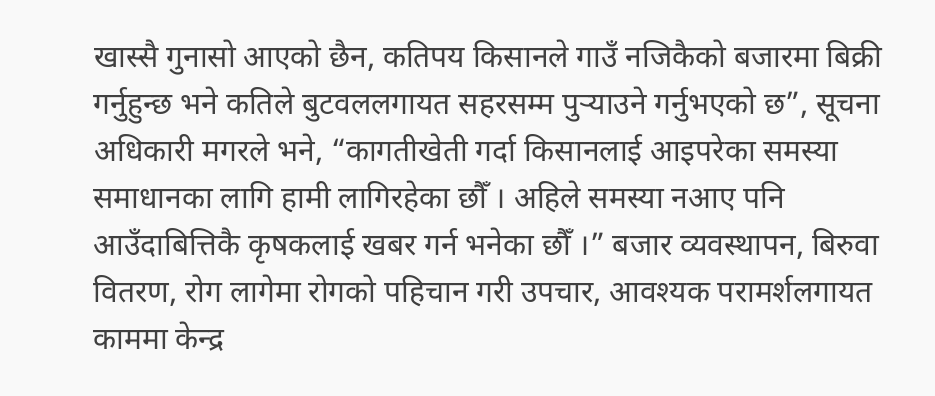खास्सै गुनासो आएको छैन, कतिपय किसानले गाउँ नजिकैको बजारमा बिक्री गर्नुहुन्छ भने कतिले बुटवललगायत सहरसम्म पुर्‍याउने गर्नुभएको छ”, सूचना अधिकारी मगरले भने, “कागतीखेती गर्दा किसानलाई आइपरेका समस्या समाधानका लागि हामी लागिरहेका छौँ । अहिले समस्या नआए पनि आउँदाबित्तिकै कृषकलाई खबर गर्न भनेका छौँ ।” बजार व्यवस्थापन, बिरुवा वितरण, रोग लागेमा रोगको पहिचान गरी उपचार, आवश्यक परामर्शलगायत काममा केन्द्र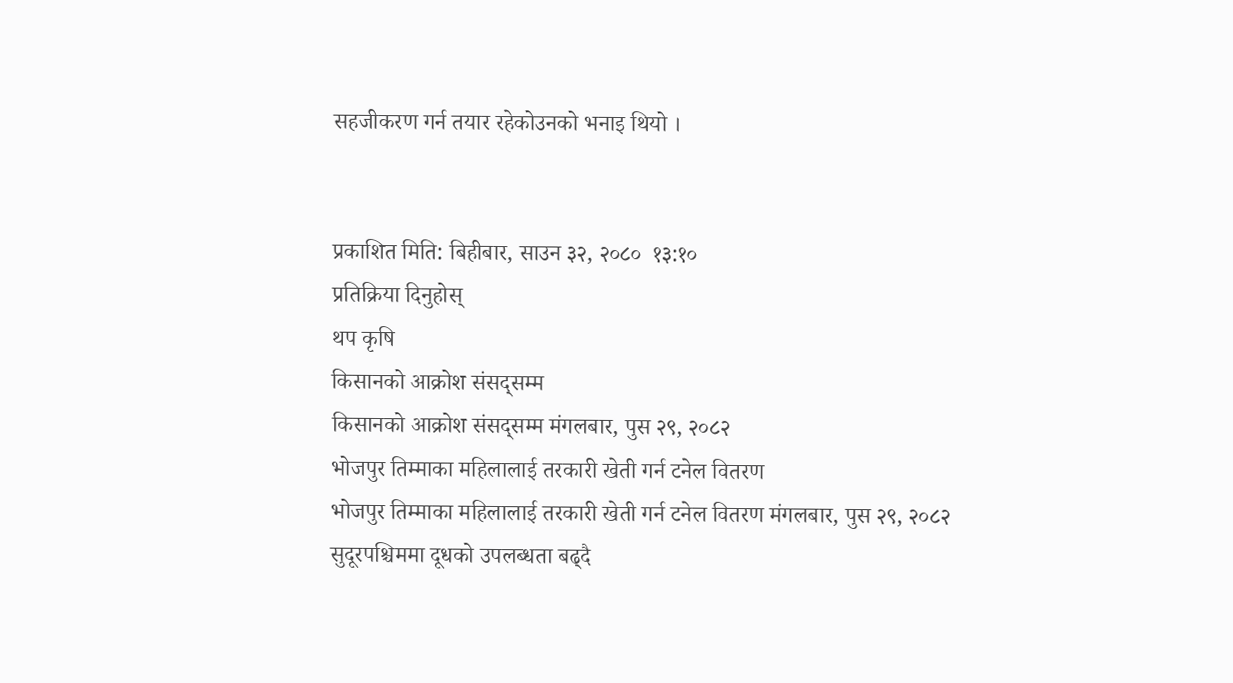सहजीकरण गर्न तयार रहेकोउनको भनाइ थियो ।


प्रकाशित मिति: बिहीबार, साउन ३२, २०८०  १३:१०
प्रतिक्रिया दिनुहोस्
थप कृषि
किसानको आक्रोश संसद्सम्म
किसानको आक्रोश संसद्सम्म मंगलबार, पुस २९, २०८२
भोजपुर तिम्माका महिलालाई तरकारी खेती गर्न टनेल वितरण
भोजपुर तिम्माका महिलालाई तरकारी खेती गर्न टनेल वितरण मंगलबार, पुस २९, २०८२
सुदूरपश्चिममा दूधको उपलब्धता बढ्दै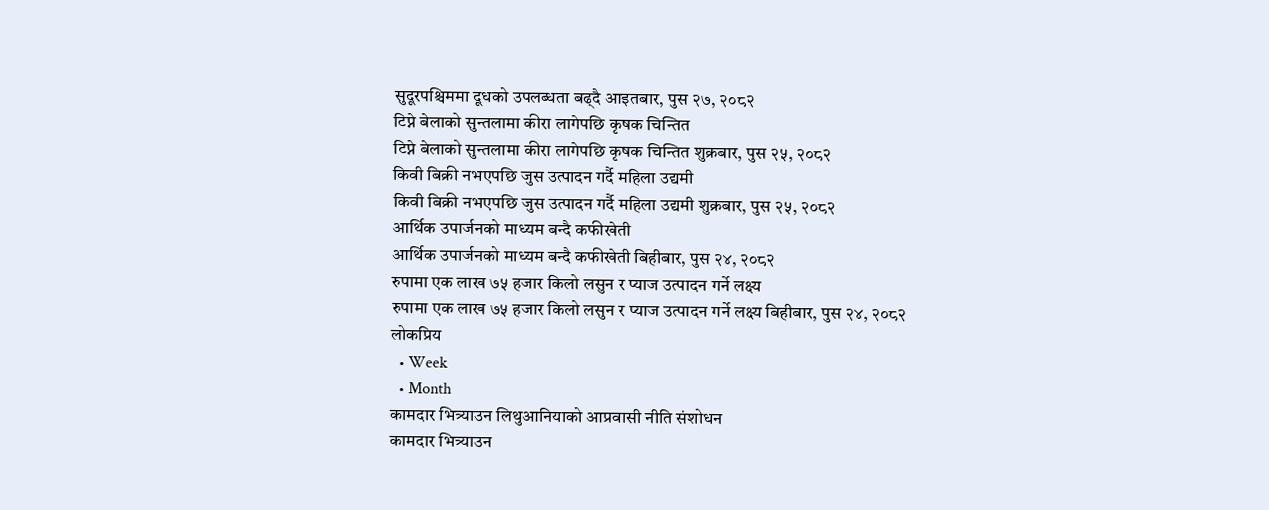सुदूरपश्चिममा दूधको उपलब्धता बढ्दै आइतबार, पुस २७, २०८२
टिप्ने बेलाको सुन्तलामा कीरा लागेपछि कृषक चिन्तित
टिप्ने बेलाको सुन्तलामा कीरा लागेपछि कृषक चिन्तित शुक्रबार, पुस २५, २०८२
किवी बिक्री नभएपछि जुस उत्पादन गर्दै महिला उद्यमी
किवी बिक्री नभएपछि जुस उत्पादन गर्दै महिला उद्यमी शुक्रबार, पुस २५, २०८२
आर्थिक उपार्जनको माध्यम बन्दै कफीखेती
आर्थिक उपार्जनको माध्यम बन्दै कफीखेती बिहीबार, पुस २४, २०८२
रुपामा एक लाख ७५ हजार किलो लसुन र प्याज उत्पादन गर्ने लक्ष्य
रुपामा एक लाख ७५ हजार किलो लसुन र प्याज उत्पादन गर्ने लक्ष्य बिहीबार, पुस २४, २०८२
लोकप्रिय
  • Week
  • Month
कामदार भित्र्याउन लिथुआनियाको आप्रवासी नीति संशोधन
कामदार भित्र्याउन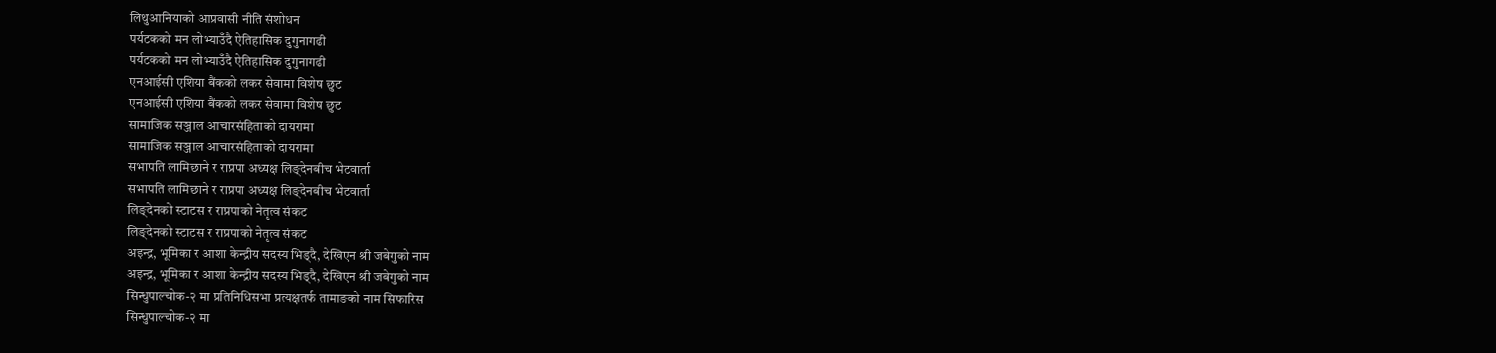लिथुआनियाको आप्रवासी नीति संशोधन
पर्यटकको मन लोभ्याउँदै ऐतिहासिक दुगुनागढी
पर्यटकको मन लोभ्याउँदै ऐतिहासिक दुगुनागढी
एनआईसी एशिया बैंकको लकर सेवामा विशेष छुट
एनआईसी एशिया बैंकको लकर सेवामा विशेष छुट
सामाजिक सञ्जाल आचारसंहिताको दायरामा
सामाजिक सञ्जाल आचारसंहिताको दायरामा
सभापति लामिछाने र राप्रपा अध्यक्ष लिङ्देनबीच भेटवार्ता
सभापति लामिछाने र राप्रपा अध्यक्ष लिङ्देनबीच भेटवार्ता
लिङ्देनको स्टाटस र राप्रपाको नेतृत्व संकट
लिङ्देनको स्टाटस र राप्रपाको नेतृत्व संकट
अइन्द्र, भूमिका र आशा केन्द्रीय सदस्य भिड्दै, देखिएन श्री जबेगुको नाम
अइन्द्र, भूमिका र आशा केन्द्रीय सदस्य भिड्दै, देखिएन श्री जबेगुको नाम
सिन्धुपाल्चोक-२ मा प्रतिनिधिसभा प्रत्यक्षतर्फ तामाङको नाम सिफारिस
सिन्धुपाल्चोक-२ मा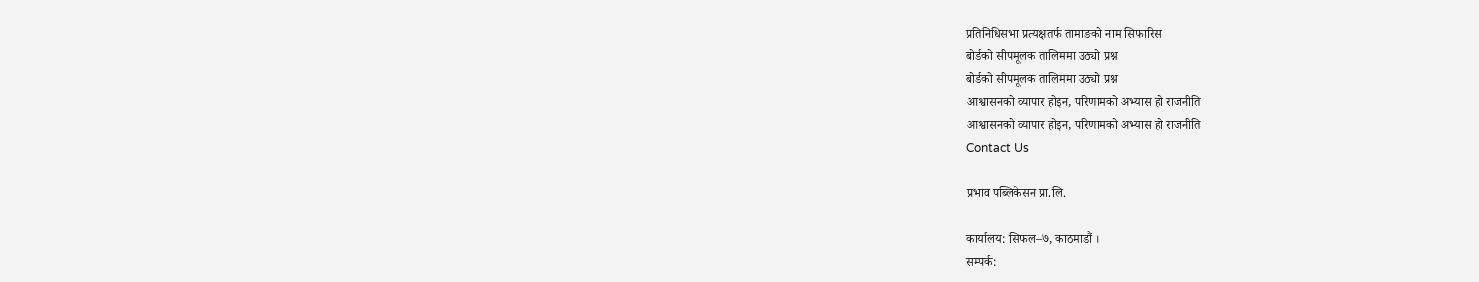प्रतिनिधिसभा प्रत्यक्षतर्फ तामाङको नाम सिफारिस
बोर्डको सीपमूलक तालिममा उठ्यो प्रश्न
बोर्डको सीपमूलक तालिममा उठ्यो प्रश्न
आश्वासनको व्यापार होइन, परिणामको अभ्यास हो राजनीति
आश्वासनको व्यापार होइन, परिणामको अभ्यास हो राजनीति
Contact Us

प्रभाव पब्लिकेसन प्रा.लि.

कार्यालय: सिफल–७, काठमाडौं ।
सम्पर्क: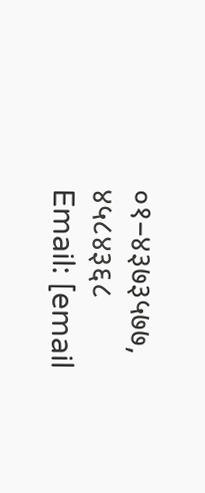०१–४३७३५७७, ४५८४३६८
Email: [email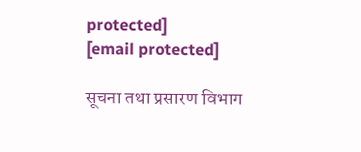protected]
[email protected]

सूचना तथा प्रसारण विभाग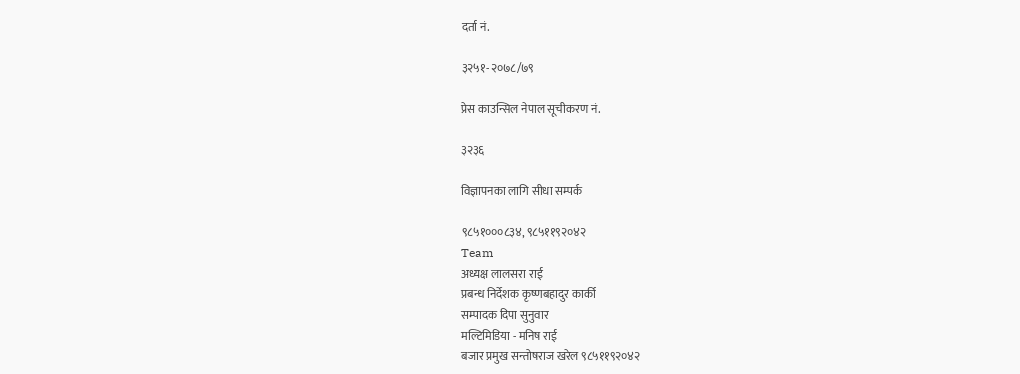दर्ता नं.

३२५१-२०७८/७९

प्रेस काउन्सिल नेपाल सूचीकरण नं.

३२३६

विज्ञापनका लागि सीधा सम्पर्क

९८५१०००८३४, ९८५११९२०४२
Team
अध्यक्ष लालसरा राई
प्रबन्ध निर्देशक कृष्णबहादुर कार्की
सम्पादक दिपा सुनुवार
मल्टिमिडिया - मनिष राई
बजार प्रमुख सन्तोषराज खरेल ९८५११९२०४२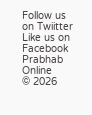Follow us on Twiitter
Like us on Facebook
Prabhab Online
© 2026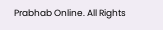Prabhab Online. All Rights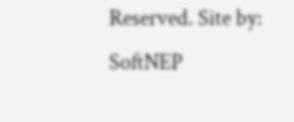Reserved. Site by: SoftNEP